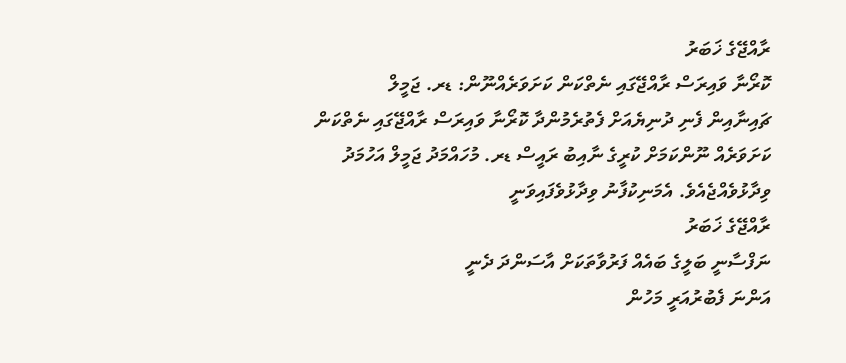ރާއްޖޭގެ ޚަބަރު
ކޮރޯނާ ވައިރަސް ރާއްޖޭގައި ނެތްކަން ކަށަވަރެއްނޫން: ޑރ. ޖަމީލް
ޗައިނާއިން ފެނި ދުނިޔެއަށް ފެތުރެމުންދާ ކޮރޯނާ ވައިރަސް ރާއްޖޭގައި ނެތްކަން ކަށަވަރެއް ނޫންކަމަށް ކުރީގެ ނާއިބު ރައީސް ޑރ. މުހައްމަދު ޖަމީލް އަހުމަދު ވިދާޅުވެއްޖެއެވެ. އެމަނިކުފާނު ވިދާޅުވެފައިވަނީ
ރާއްޖޭގެ ޚަބަރު
ނަފްސާނީ ބަލީގެ ބައެއް ފަރުވާތަކަށް އާސަންދަ ދެނީ
އަންނަ ފެބުރުއަރީ މަހުން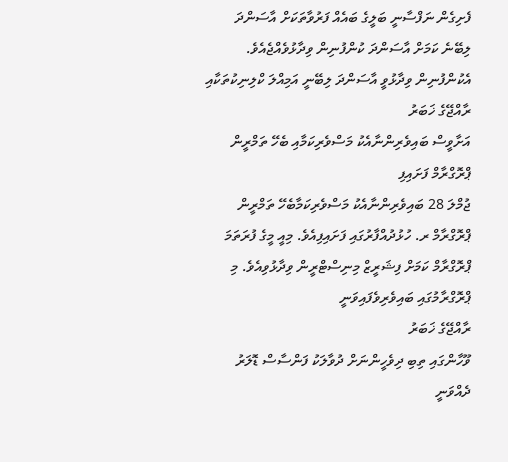ފެށިގެން ނަފްސާނީ ބަލީގެ ބައެއް ފަރުވާތަކަށް އާސަންދަ ލިބޭނެ ކަމަށް އާސަންދަ ކުންފުނިން ވިދާޅުވެއްޖެއެވެ. އެކުންފުނިން ވިދާޅުވީ އާސަންދަ ލިބޭނީ އަމިއްލަ ކްލިނިކުތަކާއި
ރާއްޖޭގެ ޚަބަރު
އަށާވީސް ބައިވެރިންނާއެކު މަސްވެރިކަމާއި ބެހޭ ތަމްރީން ޕްރޮގްރާމް ފަށައިފި
ޖުމްލަ 28 ބައިވެރިންނާއެކު މަސްވެރިކަމާބެހޭ ތަމްރީން ޕްރޮގްރާމް ރ. ހުޅުދުއްފާރުގައި ފަށައިފިއެވެ. މިއީ މީގެ ފުރަތަމަ ޕްރޮގްރާމް ކަމަށް ފިޝަރީޒް މިނިސްޓްރީން ވިދާޅުވިއެވެ. މި ޕްރޮގްރާމުގައި ބައިވެރިވެފައިވަނީ
ރާއްޖޭގެ ޚަބަރު
ވޫހާންގައި ތިބި ދިވެހީންނަށް ދުވާލަކު ފަންސާސް ޑޮލަރު ދެއްވަނީ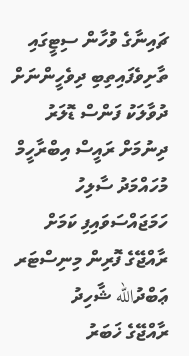ޗައިނާގެ ވުހާން ސިޓީގައި ތާށިވެފައިތިބި ދިވެހީންނަށް ދުވާލަކު ފަންސް ޑޮލަރު ދިނުމަށް ރައީސް އިބްރާހީމް މުހައްމަދު ސާލިހު ހަމަޖައްސަވައިފި ކަމަށް ރާއްޖޭގެ ފޮރިން މިނިސްޓަރ ޢަބްދުالله ޝާހިދު
ރާއްޖޭގެ ޚަބަރު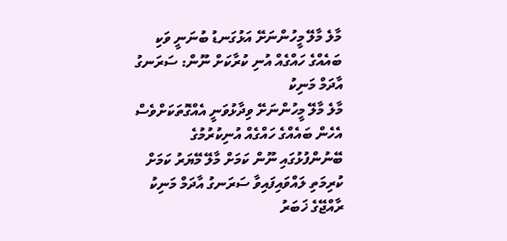މާލެ މާލޭ މީހުންނަށޭ އަޅުގަނޑު ބުނަނީ ވަކި ބައެއްގެ ހައްގެއް އުނި ކުރާކަށް ނޫން: ސަރަނގު އާދަމް މަނިކު
މާލެ މާލޭ މީހުންނަށޭ ވިދާޅުވަނީ އެއްގޮތަކަށްވެސް އެހެން ބައެއްގެ ހައްގެއް އުނިކުރުމުގެ ބޭނުންފުޅުގައި ނޫން ކަމަށް މާލޭ މޭޔަރު ކަމަށް ކުރިމަތި ލައްވައިފައިވާ ސަރަނގު އާދަމް މަނިކު
ރާއްޖޭގެ ޚަބަރު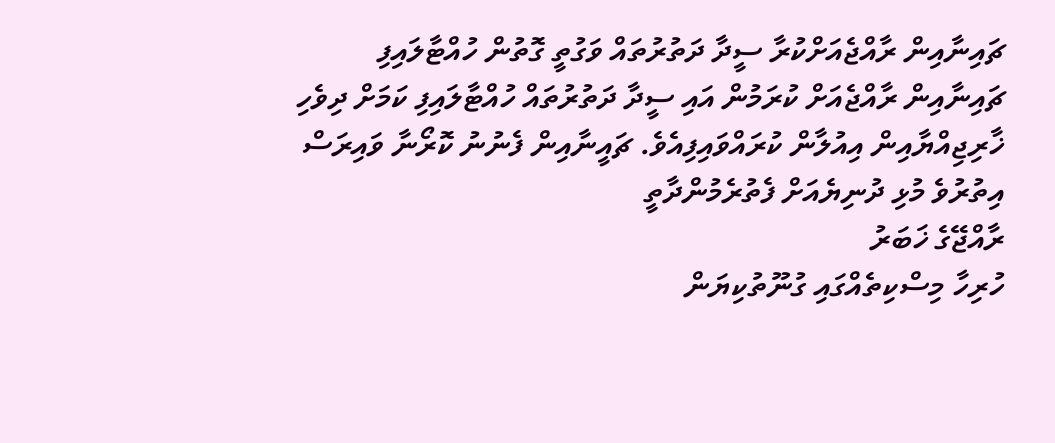ޗައިނާއިން ރާއްޖެއަށްކުރާ ސީދާ ދަތުރުތައް ވަގުތީ ގޮތުން ހުއްޓާލައިފި
ޗައިނާއިން ރާއްޖެއަށް ކުރަމުން އައި ސީދާ ދަތުރުތައް ހުއްޓާލައިފި ކަމަށް ދިވެހި ޚާރިޖިއްޔާއިން އިއުލާން ކުރައްވައިފިއެވެ. ޗައީނާއިން ފެނުނު ކޮރޯނާ ވައިރަސް އިތުރުވެ މުޅި ދުނިޔެއަށް ފެތުރެމުންދާތީ
ރާއްޖޭގެ ޚަބަރު
ހުރިހާ މިސްކިތެއްގައި ގުނޫތުކިޔަން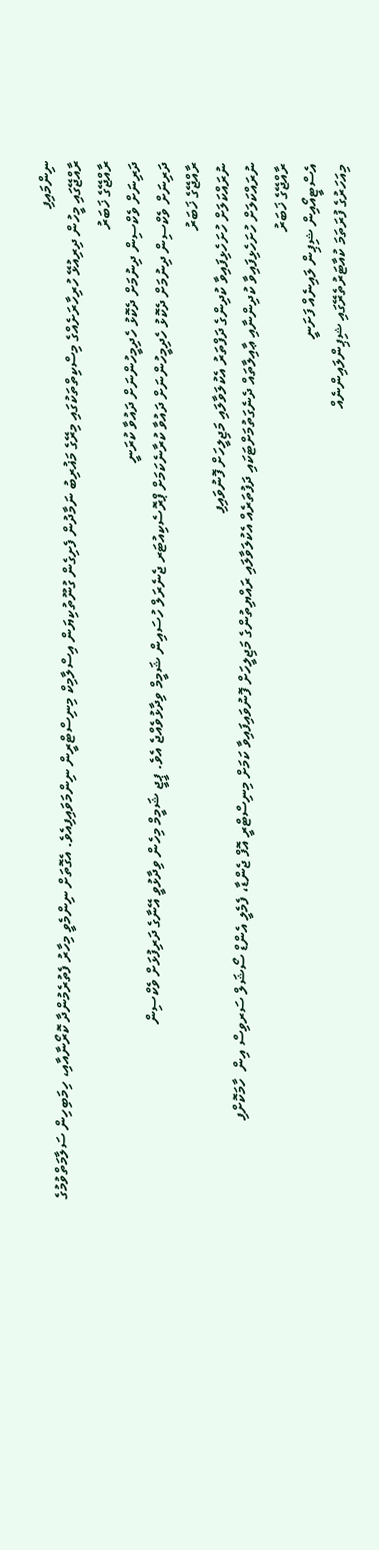ނިންމައިފި
ރާއްޖޭގައި މީހުން ދިރިއުޅޭ ހުރިހާރަށެއްގެ މިސްކިތްތަކުގައި މިރޭގެ މަޣުރިބު ނަމާދުން ފެށިގެން ގުނޫތުކިޔަން އިސްލާމިކް މިނިސްޓްރީން ނިންމަވައިފިއެވެ. އެގޮތަށް ނިންމެވީ މިހާރު ފެތުރެމުންދާ ކޮރޯނާއާއި، ހިމަބިހިން ސަލާމަތްވުމުގެ
ރާއްޖޭގެ ޚަބަރު
ދަރިނަށް ވެކްސިން ދިނުމަށް ދެކޮޅު ހެދިމީހުންނަށް ދައުވާ ކުރަނީ
ދަރިނަށް ވެކްސިން ދިނުމަށް ދެކޮޅު ހެދިމީހުންނަށް ދައުވާ ކުރާނެކަމަށް ޕްރޮސެކިއުޓަރ ޖެނެރަލް ހުސައިން ޝަމީމް ވިދާޅުވެއްޖެ އެވެ. ޕީޖީ ޝަމީމް މިހެން ވިދާޅުވީ އޭނާގެ ދަރިފުޅަށް ވެކްސިން
ރާއްޖޭގެ ޚަބަރު
ނުރައްކަލަށް ހުށަހެޅިފައިވާ ކުދިންގެ ދަފްތަރު އެކުލަވާލައި މަޖިލީހަށް ފޮނުވައިފި
ނުރައްކަލަށް ހުށަހެޅިފައިވާ ކުދިންނާއި ޢާއިލާތައް ދެނެގަތުމަށްޓަކައި ދަފުތަރެއް އެކުލަވާލައި ރައްޔިތުންގެ މަޖިލީހަށް ފޮނުވައިފައިވާ ކަމަށް މިނިސްޓްރީ އޮފް ޖެންޑާ، ފެމެލީ އެންޑް ސޯޝަލް ސަރވިސް އިން  ހާމަކޮށްފި
ރާއްޖޭގެ ޚަބަރު
އެސްޓީއޯއިން ޝިޕިން ލައިނެއް ފަށަނީ
މިއަހަރުގެ ފުރަތަމަ ކުއާޓަރުތެރޭގައި ޝިޕިންލައިންނެއް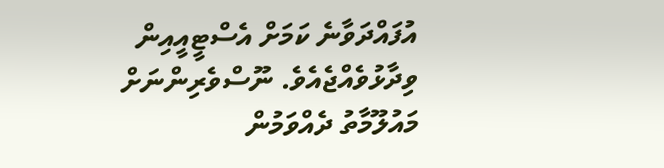އުފައްދަވާނެ ކަމަށް އެސްޓީއީއިން ވިދާޅުވެއްޖެއެވެ. ނޫސްވެރިންނަށް މައުލޫމާތު ދެއްވަމުން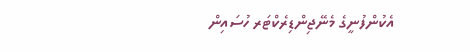އެކުންފުނީގެ މެނޭޖިންޑިރެކްޓަރ ހުސައިން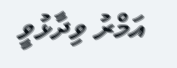އަމްރު ވިދާޅުވީ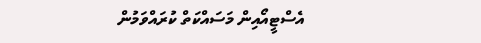އެސްޓީއޯއިން މަސައްކަތް ކުރައްވަމުން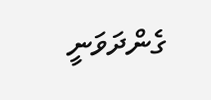ގެންދަވަނީ